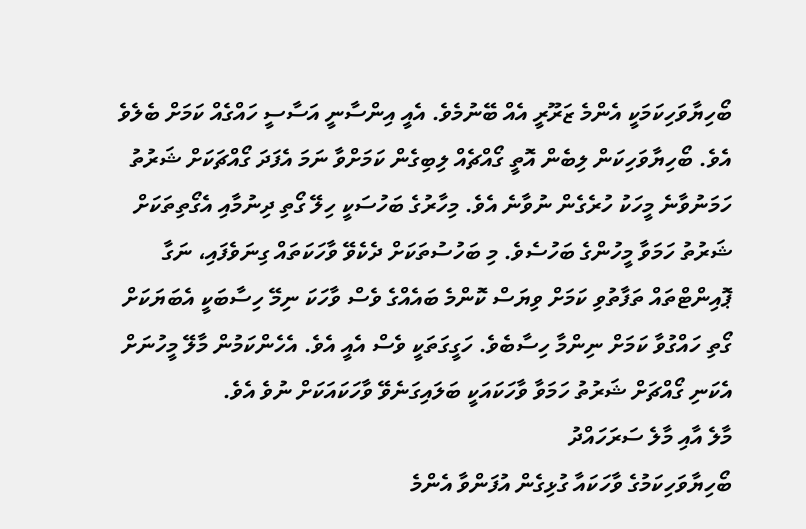ބޯހިޔާވަހިކަމަކީ އެންމެ ޒަރޫރީ އެއް ބޭނުމެވެ. އެއީ އިންސާނީ އަސާސީ ހައްގެއް ކަމަށް ބެލެވެ އެވެ. ބޯހިޔާވަހިކަން ލިބެން އޮތީ ގޯއްޗެއް ލިބިގެން ކަމަށްވާ ނަމަ އެފަދަ ގޯއްޗަކަށް ޝަރުތު ހަމަނުވާނެ މީހަކު ހުރެގެން ނުވާނެ އެވެ. މިހާރުގެ ބަހުސަކީ ހިލޭ ގޯތި ދިނުމާއި އެގޯތިތަކަށް ޝަރުތު ހަމަވާ މީހުންގެ ބަހުސެވެ. މި ބަހުސުތަކަށް ދެކެވޭ ވާހަކަތައް ގިނަވެފައި، ނަގާ ޕޮއިންޓްތައް ތަފާތުވި ކަމަށް ވިޔަސް ކޮންމެ ބައެއްގެ ވެސް ވާހަކަ ނިމޭ ހިސާބަކީ އެބަޔަކަށް ގޯތި ހައްގުވާ ކަމަށް ނިންމާ ހިސާބެވެ. ހަގީގަތަކީ ވެސް އެއީ އެވެ. އެހެންކަމުން މާލޭ މީހުނަށް އެކަނި ގޯއްޗަށް ޝަރުތު ހަމަވާ ވާހަކައަކީ ބަލައިގަނެވޭ ވާހަކައަކަށް ނުވެ އެވެ.
މާލެ އާއި މާލެ ސަރަހައްދު
ބޯހިޔާވަހިކަމުގެ ވާހަކައާ ގުޅިގެން އުފަންވާ އެންމެ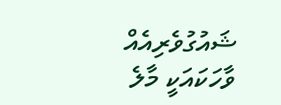ޝައުގުވެރިއެއް ވާހަކައަކީ މާލެ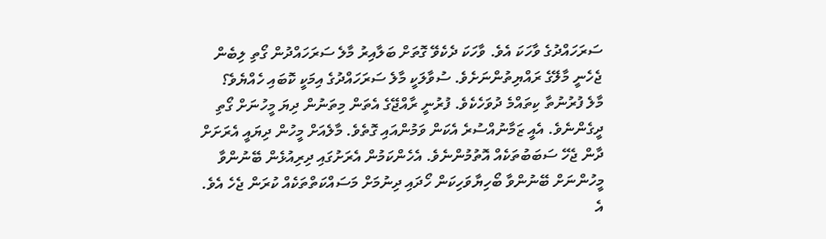ސަރަހައްދުގެ ވާހަކަ އެވެ. ވާހަކަ ދެކެވޭ ގޮތަށް ބަލާއިރު މާލެ ސަރަހައްދުން ގޯތި ލިބެން ޖެހެނީ މާލޭގެ ރައްޔިތުންނަށެވެ. ސުވާލަކީ މާލެ ސަރަހައްދުގެ އިމަކީ ކޮބައި ހެއްޔެވެ؟
މާލެ ފުރުނުތާ ކިތައްމެ ދުވަހެކެވެ. ފުރުނީ ރާއްޖޭގެ އެތަން މިތަނުން ދިޔަ މީހުނަށް ގޯތި ދީގެންނެވެ. އެއީ ޒަމާނުއްސުރެ އެކަން ވަމުންއައި ގޮތެވެ. މާލެއަށް މީހުން ދިޔައީ އެރަށަށް ދާން ޖެހޭ ސަބަބުތަކެއް އޮތުމުންނެވެ. އެހެންކަމުން އެރަށުގައި ދިރިއުޅެން ބޭނުންވާ މީހުންނަށް ބޭނުންވާ ބޯހިޔާވަހިކަން ހޯދައި ދިނުމަށް މަސައްކަތްތަކެއް ކުރަން ޖެހެ އެވެ. އެ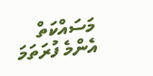މަސައްކަތް އެންމެ ފުރަތަމަ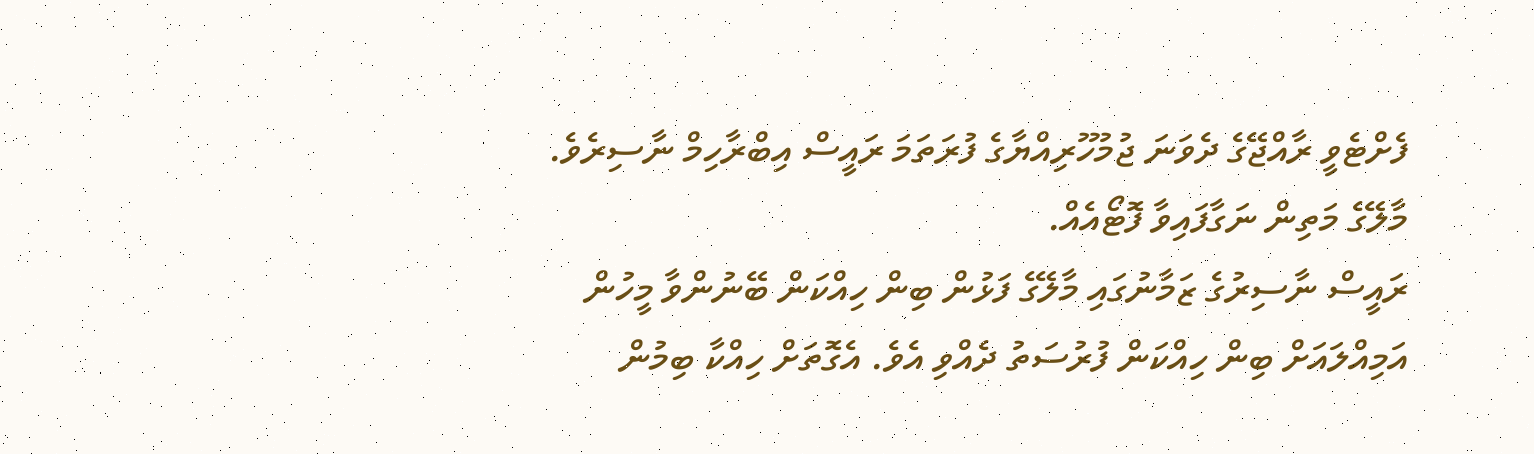ފެށްޓެވީ ރާއްޖޭގެ ދެވަނަ ޖުމުހޫރިއްޔާގެ ފުރަތަމަ ރައީސް އިބްރާހިމް ނާސިރެވެ.
މާލޭގެ މަތިން ނަގާފައިވާ ފޮޓޯއެއް.
ރައީސް ނާސިރުގެ ޒަމާނުގައި މާލޭގެ ފަޅުން ބިން ހިއްކަން ބޭނުންވާ މީހުން އަމިއްލައަށް ބިން ހިއްކަން ފުރުސަތު ދެއްވި އެވެ. އެގޮތަށް ހިއްކާ ބިމުން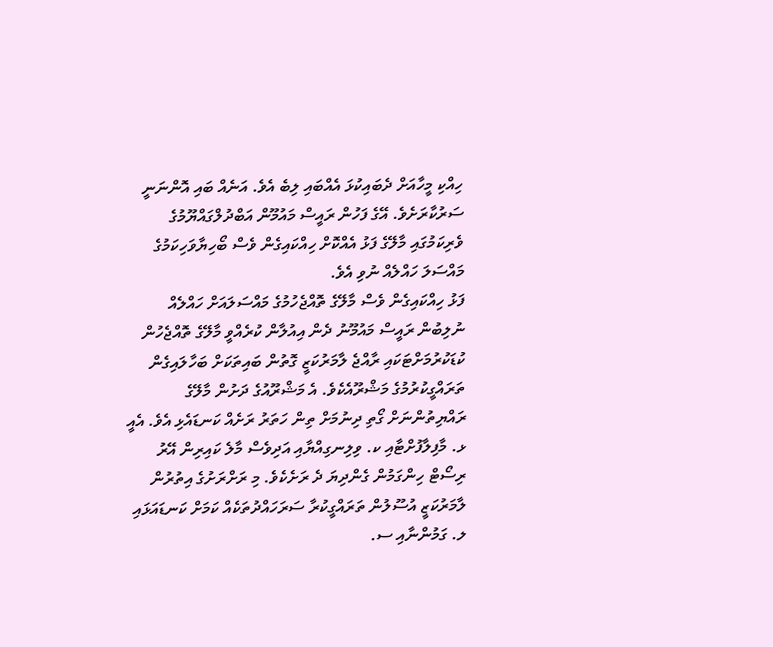ހިއްކި މީހާއަށް ދެބައިކުޅަ އެއްބައި ލިބެ އެވެ. އަނެއް ބައި އޮންނަނީ ސަރުކާރަށެވެ. އޭގެ ފަހުން ރައީސް މައުމޫން އަބްދުލްގައްޔޫމުގެ ވެރިކަމުގައި މާލޭގެ ފަޅު އެއްކޮށް ހިއްކައިގެން ވެސް ބޯހިޔާވަހިކަމުގެ މައްސަލަ ހައްލެއް ނުވި އެވެ.
ފަޅު ހިއްކައިގެން ވެސް މާލޭގެ ތޮއްޖެހުމުގެ މައްސަލައަށް ހައްލެއް ނުލިބުން ރައީސް މައުމޫނު ދެން އިއުލާން ކުރެއްވީ މާލޭގެ ތޮއްޖެހުން ކުޑަކުރުމަށްޓަކައި ރާއްޖެ ލާމަރުކަޒީ ގޮތުން ބައިތަކަށް ބަހާލައިގެން ތަރައްގީކުރުމުގެ މަޝްރޫއެކެވެ. އެ މަޝްރޫއުގެ ދަށުން މާލޭގެ ރައްޔިތުންނަށް ގޯތި ދިނުމަށް ތިން ހަތަރު ރަށެއް ކަނޑައެޅި އެވެ. އެއީ ޅ. މާފިލާފުށްޓާއި ކ. ވިލިނގިއްޔާއި އަދިވެސް މާލެ ކައިރިން އޭރު ރިސޯޓް ހިންގަމުން ގެންދިޔަ ދެ ރަށެކެވެ. މި ރަށްރަށުގެ އިތުރުން ލާމަރުކަޒީ އުސޫލުން ތަރައްގީކުރާ ސަރަހައްދުތަކެއް ކަމަށް ކަނޑައަޅައި ލ. ގަމުންނާއި ސ.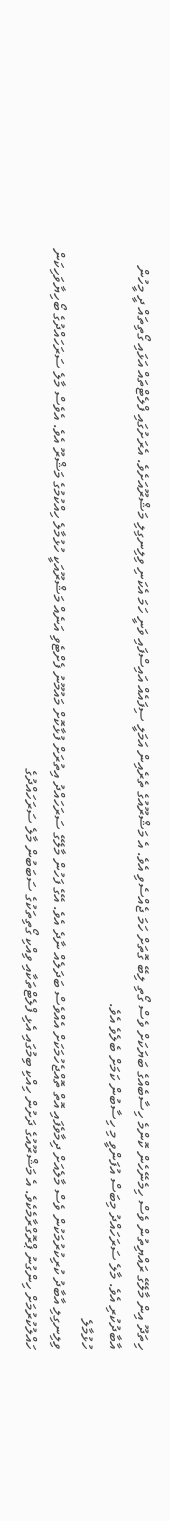ހިތަދޫ އިން މާލޭގެ ރައްޔިތުން ވެސް ހިމެނޭހެން ކޮންމެ ހިސާބެއްގެ ބަޔަކަށް ވެސް ގޯތި ލިބޭ ގޮތަށް ހަމަ ޖެއްސެވި އެވެ. އެ މަޝްރޫއުގެ ތެރެއިން އަމަލީ ސިފައެއް އައިސްފައި ވަނީ ހަމަ އެކަނި ވިލިނގިލި މަޝްރޫއަށެވެ. އެރަށުގައި ފްލެޓްތައް އަޅައި ގޯތިތައް ދީ މީހުން އާބާދުކުރި އެވެ. މާލެ ސަރަހައްދު މިބަސް އުފަންވީ މި ހިސާބުން ކަމަށް ބެލެވެ އެވެ.
ހުޅުމާލެ
ވިލިނގިލި އާބާދު ކުރިކުރުމަކުން ވެސް މާލެއަށް ދިމާވެފައި އޮތް ތޮއްޖެހުމަކަށް އެއްވެސް ބަދަލެއް ނާދެ އެވެ. އޭގެ ފަހުން މާލޭގެ ސަރަހައްދު އިތުރަށް ފުޅާކޮށް މައުމޫނު ފެށްޓެވި އަނެއް މަޝްރޫއަކީ ހުޅުމާލެ ހިއްކުމުގެ މަޝްރޫ އެވެ. އެވެސް މާލެ ސަރަހައްދުގެ ބޯހިޔާވަހިކަން ހައްލުކުރުމަށް ހިންގުނު ޕްރޮގްރާމެކެވެ. އެ މަޝްރޫއުގެ ދަށުން ހިއްކި ބިމުގައި އެޅި ފްލެޓްތަކާއި ވިއްކި ގޯތިތަކުގެ ސަބަބުން މާލެ ސަރަހައްދުގެ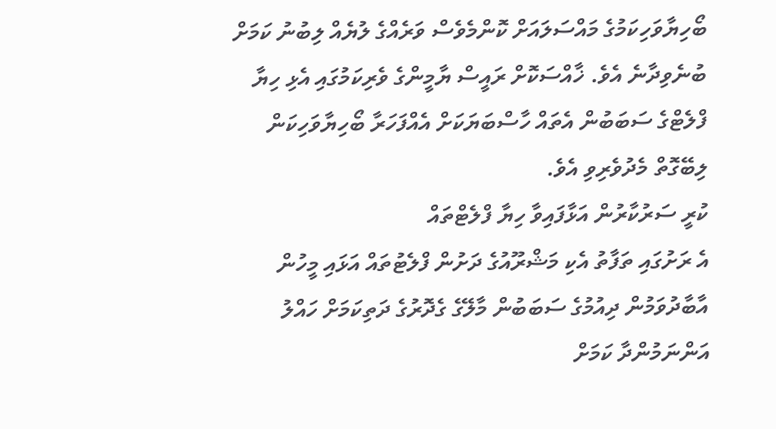ބޯހިޔާވަހިކަމުގެ މައްސަލައަށް ކޮންމެވެސް ވަރެއްގެ ލުޔެއް ލިބުނު ކަމަށް ބުނެވިދާނެ އެވެ. ޚާއްސަކޮށް ރައީސް ޔާމީންގެ ވެރިކަމުގައި އެޅި ހިޔާ ފްލެޓްގެ ސަބަބުން އެތައް ހާސްބަޔަކަށް އެއްފަހަރާ ބޯހިޔާވަހިކަން ލިބޭގޮތް މެދުވެރިވި އެވެ.
ކުރީ ސަރުކާރުން އަޅާފައިވާ ހިޔާ ފްލެޓްތައް
އެ ރަށުގައި ތަފާތު އެކި މަޝްރޫއުގެ ދަށުން ފްލެޓުތައް އަޅައި މީހުން އާބާދުވަމުން ދިއުމުގެ ސަބަބުން މާލޭގެ ގެދޮރުގެ ދަތިކަމަށް ހައްލު އަންނަމުންދާ ކަމަށް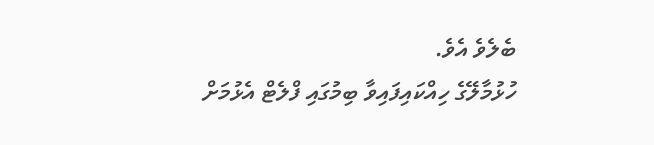ބެލެވެ އެވެ.
ހުޅުމާލޭގެ ހިއްކައިފައިވާ ބިމުގައި ފްލެޓް އެޅުމަށް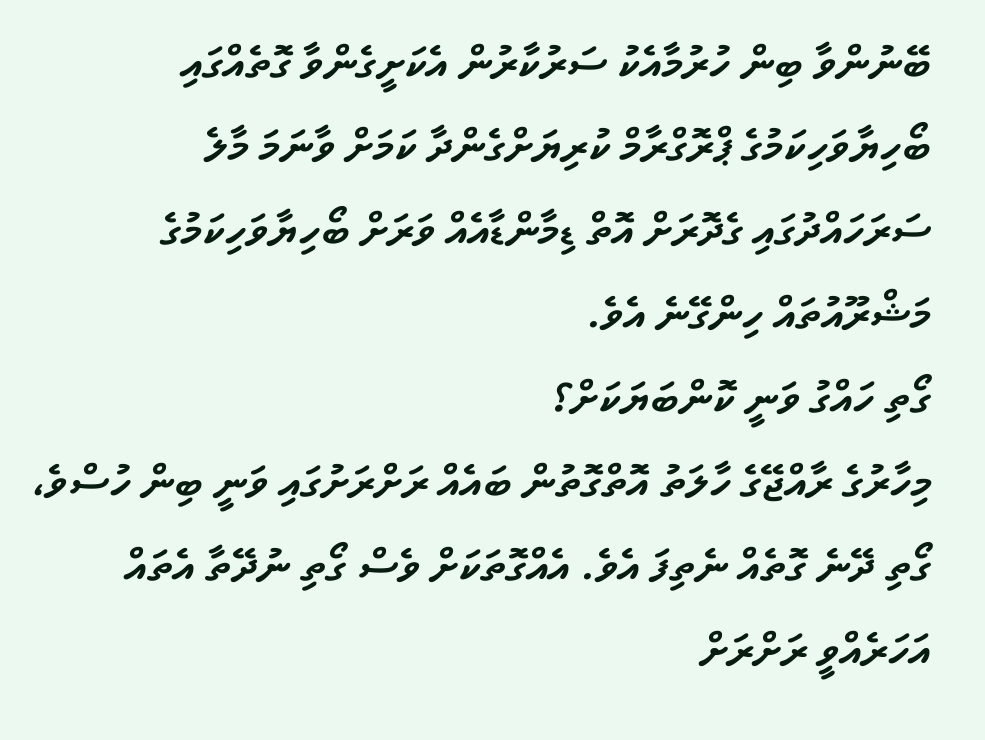ބޭނުންވާ ބިން ހުރުމާއެކު ސަރުކާރުން އެކަށީގެންވާ ގޮތެއްގައި ބޯހިޔާވަހިކަމުގެ ޕްރޮގްރާމް ކުރިޔަށްގެންދާ ކަމަށް ވާނަމަ މާލެ ސަރަހައްދުގައި ގެދޮރަށް އޮތް ޑިމާންޑާއެއް ވަރަށް ބޯހިޔާވަހިކަމުގެ މަޝްރޫއުތައް ހިންގޭނެ އެވެ.
ގޯތި ހައްގު ވަނީ ކޮންބަޔަކަށް؟
މިހާރުގެ ރާއްޖޭގެ ހާލަތު އޮތްގޮތުން ބައެއް ރަށްރަށުގައި ވަނީ ބިން ހުސްވެ، ގޯތި ދޭނެ ގޮތެއް ނެތިފަ އެވެ. އެއްގޮތަކަށް ވެސް ގޯތި ނުދޭތާ އެތައް އަހަރެއްވީ ރަށްރަށް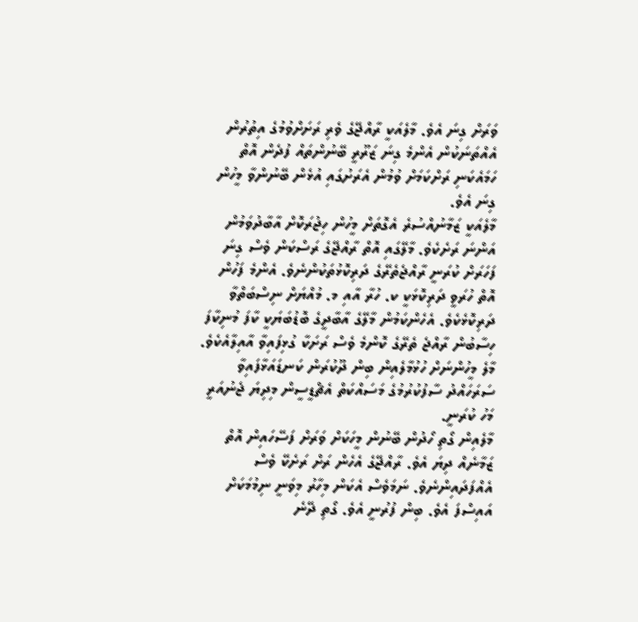ވަރަށް ގިނަ އެވެ. މާލެއަކީ ރާއްޖޭގެ ވެރި ރަށަށްވުމުގެ އިތުރުން އެއްތަނަކުން އެންމެ ގިނަ ޒަރޫރީ ބޭނުންތައް ފުދެން އޮތް ހަމައެކަނި ރަށްކަމަށް ވުމުން އެރަށުގައި އުޅެން ބޭނުންވާ މީހުން ގިނަ އެވެ.
މާލެއަކީ ޒަމާނުއްސުރެ އެގޮތަށް މީހުން ހިޖުރަކޮށް އާބާދުވަމުން އަންނަ ރަށެކެވެ. މާލޭގައި އޮތް ރާއްޖޭގެ ރަސްކަން ވެސް ގިނަ ފަހަރަށް ކުރަނީ ރާއްޖެތެރޭގެ ދަރިކޮޅުތަކުންނެވެ. އެންމެ ފަހުން އޮތް ހުރަވީ ދަރިކޮޅަކީ ކ. ހުރާ އާއި މ. މުއްޔަށް ނިސްބަތްވާ ދަރިކޮޅެކެވެ. އެހެންކަމުން މާލޭގެ އާބާދީގެ ބޮޑުބަޔަކީ ކާފަ މުނިކާފަ ހިސާބުން ރާއްޖެ ތެރޭގެ ކޮންމެ ވެސް ރަށަކާ ގުޅިފައިވާ އާއިލާއެކެވެ.
މާލެ މީހުންނަށް ހުޅުމާލެއިން ބިން ދޫކުރަން ކަނޑައަޅާފައިވާ ސަރަހައްދު ސާފުކުރުމުގެ މަސައްކަތް އެޗްޑީސީން މިދިޔަ ޖެނުއަރީ މަހު ކުރަނީ.
މާލެއިން ގޯތި ހޯދުން ބޭނުން މީހަކަށް ވަރަށް ފަސޭހައިން އޮތް ޒަމާނެއް ދިޔަ އެވެ. ރާއްޖޭގެ އެހެން ރަށް ރަށެކޭ ވެސް އެއްފަދައިންނެވެ. ނަމަވެސް އެކަން މިހާރު މިވަނީ ނިމުމަކަށް އައިސްފަ އެވެ. ބިން ފުރުނީ އެވެ. ގޯތި ދޭނެ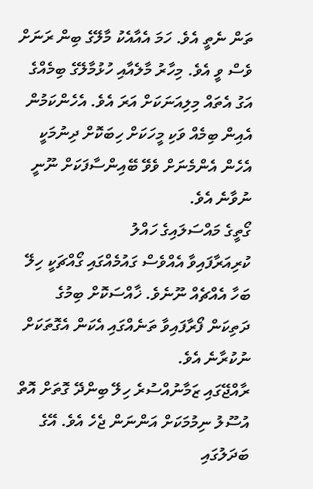ތަން ނެތީ އެވެ. ހަމަ އެއާއެކު މާލޭގެ ބިން ރަނަށް ވެސް ވީ އެވެ. މިހާރު މާލެއާއި ހުޅުމާލޭގެ ބިމެއްގެ އަގު އެތައް މިލިއަނަކަށް އަރަ އެވެ. އެހެންކަމުން އެއިން ބިމެއް ވަކި މީހަކަށް ހިބަކޮށް ދިނުމަކީ އެހެން އެންމެނަށް ވެވޭ ބޭއިންސާފަކަށް ނޫނީ ނުވާނެ އެވެ.
ގޯތީގެ މައްސަލައިގެ ހައްލު
ކުރިއަރާފައިވާ އެއްވެސް ގައުމެއްގައި ގޯއްޗަކީ ހިލޭ ބަހާ އެއްޗެއް ނޫނެވެ. ޚާއްސަކޮށް ބިމުގެ ދަތިކަން ފޯރާފައިވާ ތަނެއްގައި އެކަން އެގޮތަކަށް ނުކުރާނެ އެވެ.
ރާއްޖޭގައި ޒަމާނުއްސުރެ ހިލޭ ބިންދޭ ގޮތަށް އޮތް އުސޫލު ނިމުމަކަށް އަންނަން ޖެހެ އެވެ. އޭގެ ބަދަލުގައި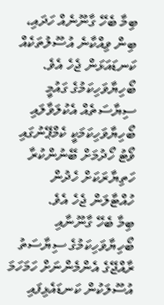ބިމާ ބެހޭ ގާނޫނެއް ހަދައި، ބިން ވިއްކާނެ އުސޫލުތަކެއް ކަނޑައަޅަން ޖެހެ އެވެ. ބޯހިޔާވަހިކަމުގެ ގައުމީ ސިޔާސަތެއް އެކުލަވާލައި ބޯހިޔާވަހިކަމަކީ ކެމްޕޭނުގައި ވޯޓު ހޯދުމަށް ބޭނުންކުރާ ހަތިޔާރަކަށް ހެދުން ހުއްޓާލަން ޖެހެ އެވެ.
ބިމާ ބެހޭ ގާނޫނާއި ބޯހިޔާވަހިކަމުގެ ސިޔާސަތު ރާއްޖޭގެ އެންމެންނަށް ހަމަހަމަ އުސޫލަކުން ކަނޑައެޅިފައި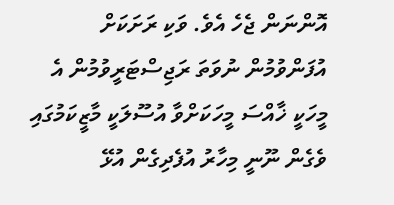އޮންނަން ޖެހެ އެވެ. ވަކި ރަށަކަށް އުފަންވުމުން ނުވަތަ ރަޖިސްޓަރީވުމުން އެ މީހަކީ ޚާއްސަ މީހަކަށްވާ އުސޫލަކީ މާޒީކަމުގައި ވެގެން ނޫނީ މިހާރު އުފެދިގެން އުޅޭ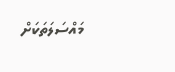މައްސަލަތަކަށް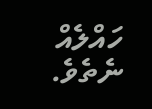ހައްލެއް ނެތެވެ.